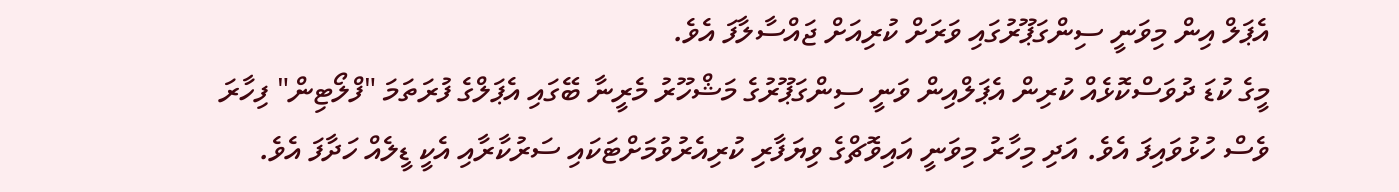އެޕަލް އިން މިވަނީ ސިންގަޕޫރުގައި ވަރަށް ކުރިއަށް ޖައްސާލާފަ އެވެ.
މީގެ ކުޑަ ދުވަސްކޮޅެއް ކުރިން އެޕަލްއިން ވަނީ ސިންގަޕޫރުގެ މަޝްހޫރު މެރީނާ ބޭގައި އެޕަލްގެ ފުރަތަމަ "ފްލޯޓިން" ފިހާރަ ވެސް ހުޅުވައިފަ އެވެ. އަދި މިހާރު މިވަނީ އައިވޮޗްގެ ވިޔަފާރި ކުރިއެރުވުމަށްޓަކައި ސަރުކާރާއި އެކީ ޑީލެއް ހަދާފަ އެވެ.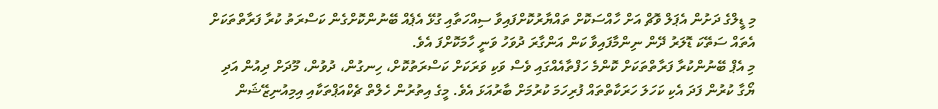މި ޑީލްގެ ދަށުން އެޕަލް ވޮޗް އަށް ހާއްސަކޮށް ތައްޔާރުކޮށްފައިވާ ސިއްހަތާއި ގުޅޭ އެޕެއް ބޭނުންކޮށްގެން ކަސްރަތު ކުރާ ފަރާތްތަކަށް އެތައް ސަތޭކަ ޑޮލަރު ދޭން ނިންމާފައިވާ ކަން އަންގާރަ ދުވަހު ވަނީ ހާމަކޮށްފަ އެވެ.
މި އެޕް ބޭނުންކުރާ ފަރާތްތަކަށް ކޮންމެ ހަފްތާއެއްގައި ވެސް ވަކި ވަރަކަށް ކަސްރަތުކޮށް، ހިނގުން، ދުވުން، މޫދަށް ދިއުން އަދި ޔޯގާ ކުރުން ފަދަ އެކި ކަހަލަ ހަރަކާތްތައް ފުރިހަމަ ކުރުމަށް ބާރުއަޅަ އެވެ. މީގެ އިތުރުން ހެލްތް ޗެކްއަޕްތަކާއި އިމިއުނިޒޭޝަން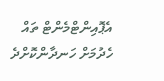އެޕޮއިންޓްމެންޓް ތައް ހެދުމަށް ހަނދާންކޮށްދެ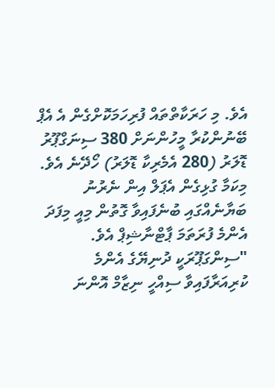އެވެ. މި ހަރަކާތްތައް ފުރިހަމަކޮށްގެން އެ އެޕް ބޭނުންކުރާ މީހުންނަށް 380 ސިނަގްޕޫރު ޑޮލަރު (280 އެމެރިކާ ޑޮލަރު) ހޯދޭނެ އެވެ.
މިކަމާ ގުޅިގެން އެޕަލް އިން ނެރުނު ބަޔާނެއްގައި ބުނެފައިވާ ގޮތުން މިއީ މިފަދަ އެންމެ ފުރަތަމަ ޕާޓްނާޝިޕް އެވެ.
"ސިންގަޕޫރަކީ ދުނިޔޭގެ އެންމެ ކުރިއަރާފައިވާ ސިއްހީ ނިޒާމް އޮންނަ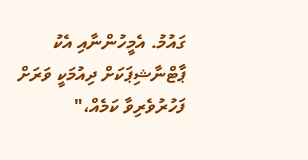ގައުމު. އެމީހުންނާއި އެކު ޕާޓްނާޝިޕަކަށް ދިއުމަކީ ވަރަށް ފަހުރުވެރިވާ ކަމެއް،"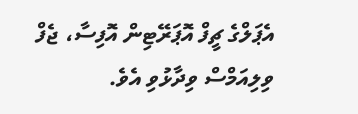އެޕަލްގެ ޗީފް އޮޕަރޭޓިން އޮފިސާ، ޖެފް ވިލިއަމްސް ވިދާޅުވި އެވެ.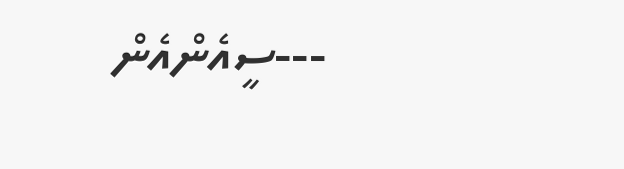---ސީއެންއެން